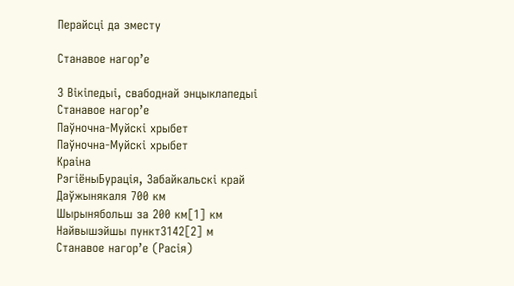Перайсці да зместу

Станавое нагор’е

З Вікіпедыі, свабоднай энцыклапедыі
Станавое нагор’е
Паўночна-Муйскі хрыбет
Паўночна-Муйскі хрыбет
Краіна
РэгіёныБурація, Забайкальскі край
Даўжынякаля 700 км
Шырынябольш за 200 км[1] км
Найвышэйшы пункт3142[2] м
Станавое нагор’е (Расія)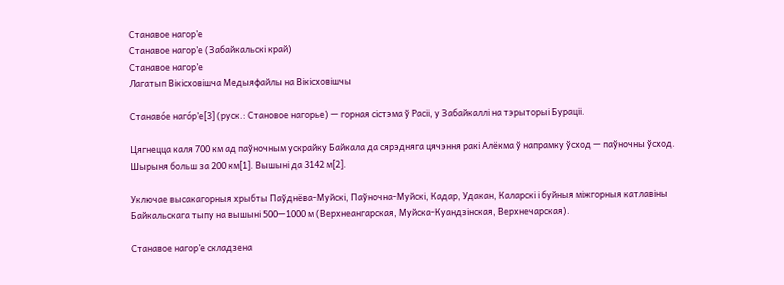Станавое нагор’е
Станавое нагор’е (Забайкальскі край)
Станавое нагор’е
Лагатып Вікісховішча Медыяфайлы на Вікісховішчы

Станаво́е наго́р’е[3] (руск.: Становое нагорье) — горная сістэма ў Расіі, у Забайкаллі на тэрыторыі Бураціі.

Цягнецца каля 700 км ад паўночным ускрайку Байкала да сярэдняга цячэння ракі Алёкма ў напрамку ўсход — паўночны ўсход. Шырыня больш за 200 км[1]. Вышыні да 3142 м[2].

Уключае высакагорныя хрыбты Паўднёва-Муйскі, Паўночна-Муйскі, Кадар, Удакан, Каларскі і буйныя міжгорныя катлавіны Байкальскага тыпу на вышыні 500—1000 м (Верхнеангарская, Муйска-Куандзінская, Верхнечарская).

Станавое нагор’е складзена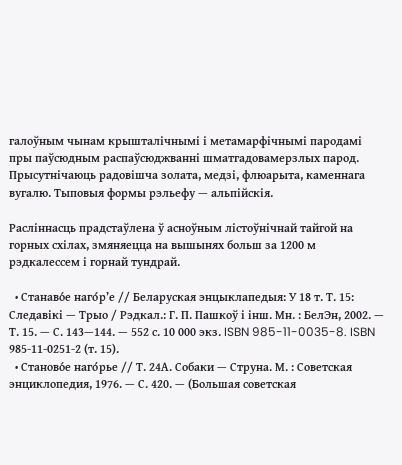галоўным чынам крышталічнымі і метамарфічнымі пародамі пры паўсюдным распаўсюджванні шматгадовамерзлых парод. Прысутнічаюць радовішча золата, медзі, флюарыта, каменнага вугалю. Тыповыя формы рэльефу — альпійскія.

Расліннасць прадстаўлена ў асноўным лістоўнічнай тайгой на горных схілах, змяняецца на вышынях больш за 1200 м рэдкалессем і горнай тундрай.

  • Станаво́е наго́р’е // Беларуская энцыклапедыя: У 18 т. Т. 15: Следавікі — Трыо / Рэдкал.: Г. П. Пашкоў і інш. Мн. : БелЭн, 2002. — Т. 15. — С. 143—144. — 552 с. 10 000 экз. ISBN 985-11-0035-8. ISBN 985-11-0251-2 (т. 15).
  • Станово́е наго́рье // Т. 24А. Собаки — Струна. М. : Советская энциклопедия, 1976. — С. 420. — (Большая советская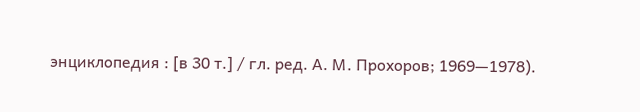энциклопедия : [в 30 т.] / гл. ред. А. М. Прохоров; 1969—1978).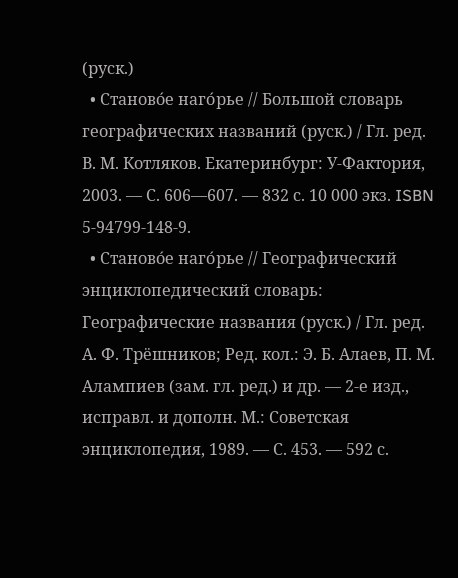(руск.)
  • Станово́е наго́рье // Большой словарь географических названий (руск.) / Гл. ред. В. М. Котляков. Екатеринбург: У-Фактория, 2003. — С. 606—607. — 832 с. 10 000 экз. ISBN 5-94799-148-9.
  • Станово́е наго́рье // Географический энциклопедический словарь: Географические названия (руск.) / Гл. ред. А. Ф. Трёшников; Ред. кол.: Э. Б. Алаев, П. М. Алампиев (зам. гл. ред.) и др. — 2-е изд., исправл. и дополн. М.: Советская энциклопедия, 1989. — С. 453. — 592 с.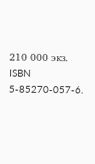210 000 экз. ISBN 5-85270-057-6.